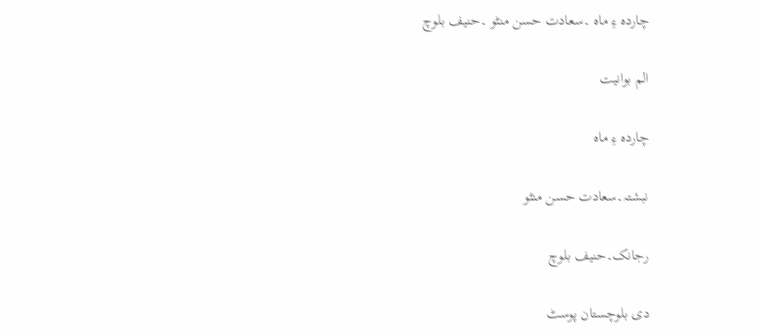چاردہ ءِ ماہ ۔سعادت حسن منٹو ۔حنیف بلوچ

الم بوانیت

چاردہ ءِ ماہ

نبشتہ۔سعادت حسن منٹو

رجانک۔حنیف بلوچ

دی بلوچستان پوسٹ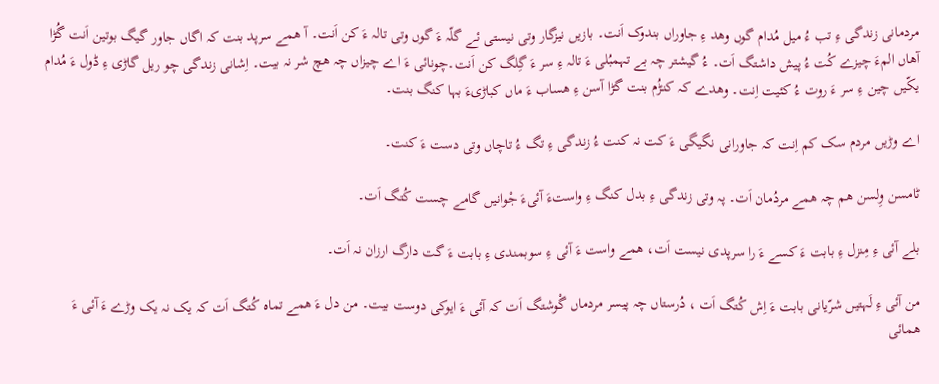مردمانی زندگی ءِ تب ءُ میل مُدام گوں وھد ءِ جاوراں بندوک اَنت۔ بازیں نیزگار وتی نیستی ئے گلّہ ءَ گوں وتی تالہ ءَ کن اَنت۔ آ ھمے سرپد بنت کہ اگاں جاور گیگ بوتین اَنت گُڑا آھاں المءَ چیزے کُت ءُ پیش داشتگ اَت۔ ءُ گیشتر چہ بے تہمبُلی ءَ تالہ ءِ سر ءَ گِلگ کن اَنت۔چونائی ءَ اے چیزاں چہ ھچ شر نہ بیت۔ اِشانی زندگی چو ریل گاڑی ءِ ڈول ءَ مُدام یکّیں چین ءِ سر ءَ روت ءُ کئیت اِنت۔ وھدے کہ کنڑُم بنت گڑا آسن ءِ ھساب ءَ ماں کباڑیءَ بہا کنگ بنت۔

اے وڑیں مردم سک کم اِنت کہ جاورانی نگیگی ءَ کت نہ کنت ءُ زندگی ءِ تگ ءُ تاچاں وتی دست ءَ کنت۔

ٹامسن وِلسن ھم چہ ھمے مردُمان اَت۔ پہ وتی زندگی ءِ بدل کنگ ءِ واستءَ آئیءَ جْوانیں گامے چست کُتگ اَت۔

بلے آئی ءِ مِنزل ءِ بابت ءَ کسے ءَ را سرپدی نیست اَت، ھمے واست ءَ آئی ءِ سوبمندی ءِ بابت ءَ گت دارگ ارزان نہ اَت۔

من آئی ءِ لَہتیں شرّیانی بابت ءَ اِش کُتگ اَت ، دُرستاں چہ پیسر مردماں گْوشتگ اَت کہ آئی ءَ ایوکی دوست بیت۔ من دل ءَ ھمے تماہ کُتگ اَت کہ یک نہ یک وڑے ءَ آئی ءَ ھمائی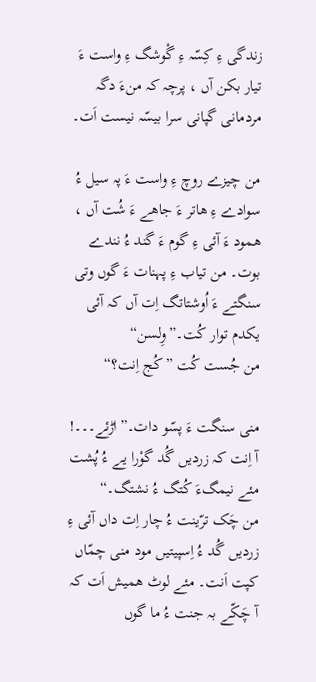زندگی ءِ کِسّہ ءِ گْوشگ ءِ واست ءَ تیار بکن آں ، پرچہ کہ منءَ دگہ مردمانی گپانی سرا بیسّہ نیست اَت۔

من چیزے روچ ءِ واست ءَ پہ سیل ءُ سوادے ءِ ھاتر ءَ جاھے ءَ شُت آں ، ھمود ءَ آئی ءِ گوم ءَ گند ءُ نندے بوت۔ من تیاب ءِ پہنات ءَ گوں وتی سنگتے ءَ اُوشتاتگ اِت آں کہ آئی یکدم توار کُت۔”وِلسن“
من جُست کُت ”کُج اِنت؟“

منی سنگت ءَ پسّو دات۔”اڑئے۔۔۔! آ اِنت کہ زردیں گُد گوْرا یے ءُ پُشت مئے نیمگءَ کُتگ ءُ نشتگ۔“
من چَک ترّینت ءُ چار اِت داں آئی ءِ زردیں گُد ءُ اِسپیتیں مود منی چمّاں کپت اَنت۔ مئے لوٹ ھمیش اَت کہ آ چَکّے بہ جنت ءُ ما گوں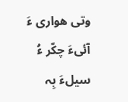وتی ھواری ءَ آئیءَ چکّر ءُ سیلءَ بِہ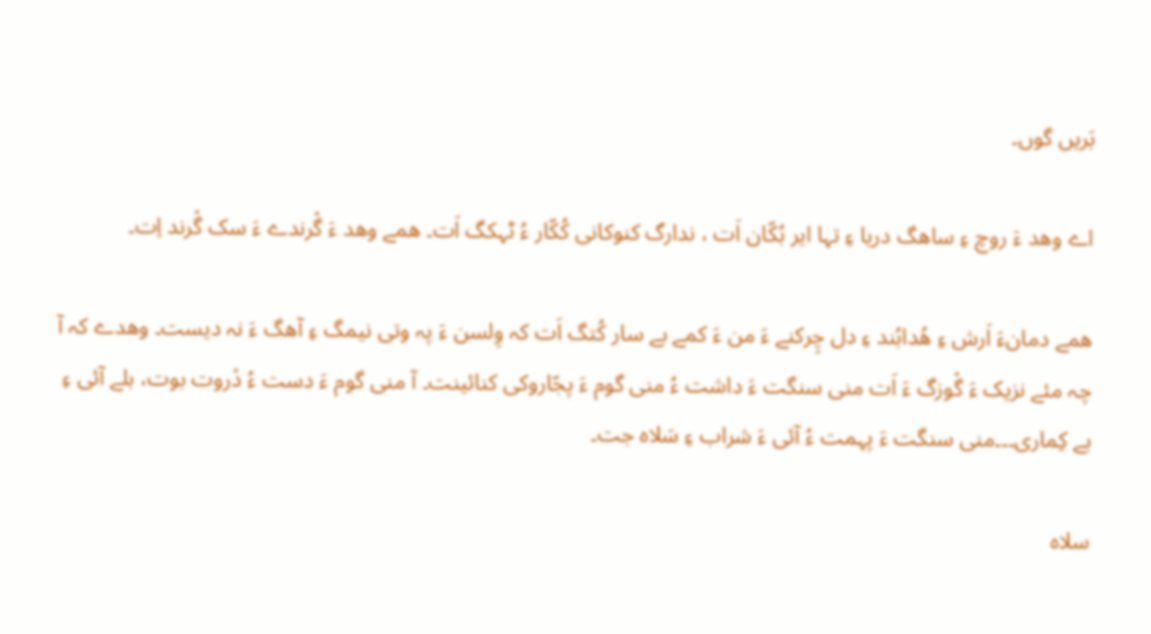بَریں گوں۔

اے وھد ءَ روچ ءِ ساھگ دریا ءِ تہا ایر بُکّان اَت ، ندارگ کنوکانی کُکّار ءُ ٹہکگ اَت۔ ھمے وھد ءَ گْرندے ءَ سک گْرند اِت۔

ھمے دمانءَ اَرش ءِ ھُدابُند ءِ دل چِرکنے ءَ من ءَ کمے بے سار کُتگ اَت کہ وِلسن ءَ پہ وتی نیمگ ءِ آھگ ءَ نہ دیست۔ وھدے کہ آ چہ مئے نزیک ءَ گْوزگ ءَ اَت منی سنگت ءَ داشت ءُ منی گوم ءَ پجّاروکی کنائینت۔ آ منی گوم ءَ دست ءُ دْروت بوت، بلے آئی ءِ بے کِماری۔۔۔منی سنگت ءَ پہمت ءُ آئی ءَ شراب ءِ سَلاہ جت۔

سلاہ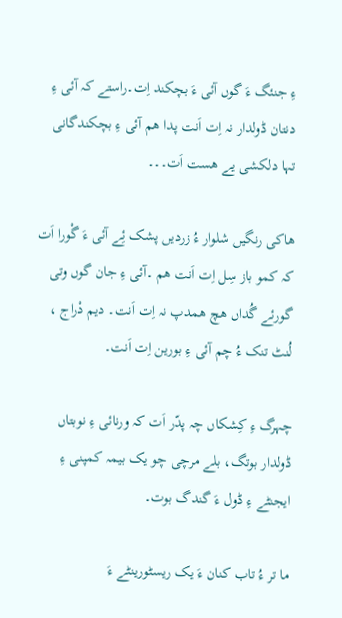ءِ جنئگ ءَ گوں آئی ءَ بچکند اِت۔راستے کہ آئی ءِ دنتان ڈولدار نہ اِت اَنت پدا ھم آئی ءِ بچکندگانی تہا دلکشی یے ھست اَت۔۔۔

ھاکی رنگیں شلوار ءُ زردیں پشک ئِے آئی ءَ گْورا اَت کہ کمو باز سِل اِت اَنت ھم ۔آئی ءِ جان گوں وتی گورئے گُداں ھچ ھمدپ نہ اِت اَنت۔ دیم دْراج ، لُنٹ تنک ءُ چم آئی ءِ بورین اِت اَنت۔

چہرگ ءِ کِشکاں چہ پدّر اَت کہ ورنائی ءِ نوبتاں ڈولدار بوتگ، بلے مرچی چو یک بیمہ کمپنی ءِ ایجنٹے ءِ ڈول ءَ گندگ بوت۔

ما تر ءُ تاب کنان ءَ یک ریسٹورینٹے ءَ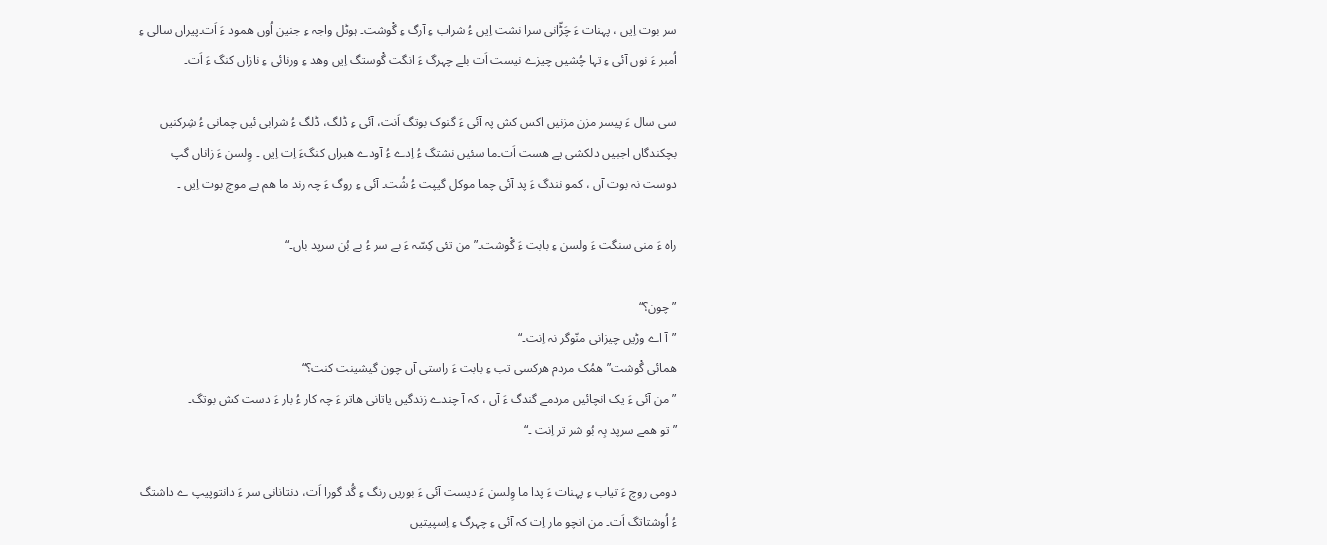سر بوت اِیں ، پہنات ءَ چَڑّانی سرا نشت اِیں ءُ شراب ءِ آرگ ءِ گْوشت۔ ہوٹل واجہ ءِ جنین اُوں ھمود ءَ اَت۔پیراں سالی ءِ اُمبر ءَ نوں آئی ءِ تہا چُشیں چیزے نیست اَت بلے چہرگ ءَ انگت گْوستگ اِیں وھد ءِ ورنائی ءِ نازاں کنگ ءَ اَت۔

سی سال ءَ پیسر مزن مزنیں اکس کش پہ آئی ءَ گنوک بوتگ اَنت، آئی ءِ ڈلگ، ڈلگ ءُ شرابی ئیں چمانی ءُ شِرکنیں بچکندگاں اجبیں دلکشی یے ھست اَت۔ما سئیں نشتگ ءُ اِدے ءُ آودے ھبراں کنگءَ اِت اِیں ۔ وِلسن ءَ زاناں گپ دوست نہ بوت آں ، کمو نندگ ءَ پد آئی چما موکل گیپت ءُ شُت۔ آئی ءِ روگ ءَ چہ رند ما ھم بے موچ بوت اِیں ۔

راہ ءَ منی سنگت ءَ ولسن ءِ بابت ءَ گْوشت۔” من تئی کِسّہ ءَ بے سر ءُ بے بُن سرپد باں۔“

”چون؟“
”آ اے وڑیں چیزانی منّوگر نہ اِنت۔“
ھمائی گْوشت”ھمُک مردم ھرکسی تب ءِ بابت ءَ راستی آں چون گیشینت کنت؟“
”من آئی ءَ یک انچائیں مردمے گندگ ءَ آں ، کہ آ چندے زندگیں یاتانی ھاتر ءَ چہ کار ءُ بار ءَ دست کش بوتگ۔
”تو ھمے سرپد بِہ بُو شر تر اِنت ۔“

دومی روچ ءَ تیاب ءِ پہنات ءَ پدا ما وِلسن ءَ دیست آئی ءَ بوریں رنگ ءِ گُد گورا اَت، دنتانانی سر ءَ دانتوپیپ ے داشتگ ءُ اُوشتاتگ اَت۔ من انچو مار اِت کہ آئی ءِ چہرگ ءِ اِسپیتیں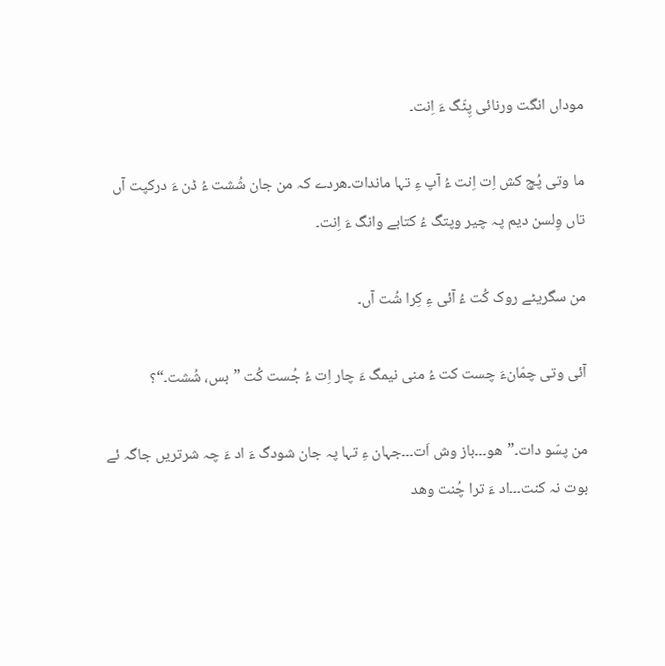موداں انگت ورنائی پِٹّگ ءَ اِنت۔

ما وتی پُچ کش اِت اِنت ءُ آپ ءِ تہا ماندات۔ھردے کہ من جان شُشت ءُ ڈن ءَ درکپت آں تاں وِلسن دیم پہ چیر وپتگ ءُ کتابے وانگ ءَ اِنت۔

من سگریٹے روک کُت ءُ آئی ءِ کِرا شُت آں۔

آئی وتی چمّانءَ چست کت ءُ منی نیمگ ءَ چار اِت ءُ جُست کُت ”بس، شُشت۔“؟

من پسّو دات۔”ھو۔۔۔باز وش اَت۔۔۔جہان ءِ تہا پہ جان شودگ ءَ اد ءَ چہ شرتریں جاگہ ئے بوت نہ کنت۔۔۔اد ءَ ترا چُنت وھد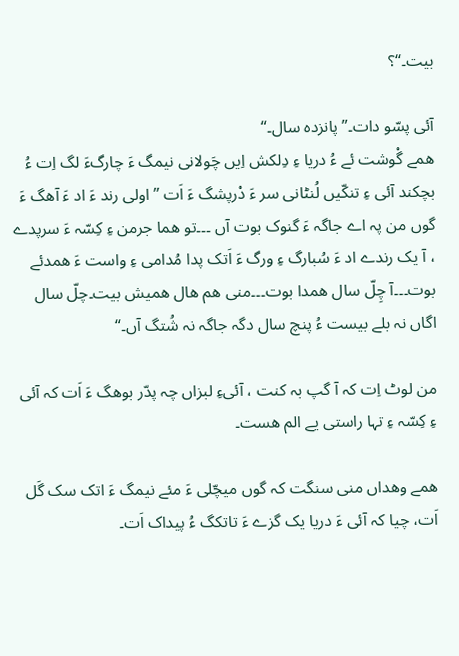بیت۔“؟

آئی پسّو دات۔”پانزدہ سال۔“
ھمے گْوشت ئے ءُ دریا ءِ دِلکش اِیں چَولانی نیمگ ءَ چارگءَ لگ اِت ءُ بچکند آئی ءِ تنکّیں لُنٹانی سر ءَ دْرپشگ ءَ اَت ”اولی رند ءَ اد ءَ آھگ ءَ گوں من پہ اے جاگہ ءَ گنوک بوت آں ۔۔۔تو ھما جرمن ءِ کِسّہ ءَ سرپدے ، آ یک رندے اد ءَ سُبارگ ءِ ورگ ءَ اَتک پدا مُدامی ءِ واست ءَ ھمدئے بوت۔۔۔آ چِلّ سال ھمدا بوت۔۔۔منی ھم ھال ھمیش بیت۔چلّ سال اگاں نہ بلے بیست ءُ پنچ سال دگہ جاگہ نہ شُتگ آں۔“

من لوٹ اِت کہ آ گپ بہ کنت ، آئیءِ لبزاں چہ پدّر بوھگ ءَ اَت کہ آئی ءِ کِسّہ ءِ تہا راستی یے الم ھست۔

ھمے وھداں منی سنگت کہ گوں میچّلی ءَ مئے نیمگ ءَ اتک سک گَل اَت، چیا کہ آئی ءَ دریا یک گزے ءَ تاتکگ ءُ پیداک اَت۔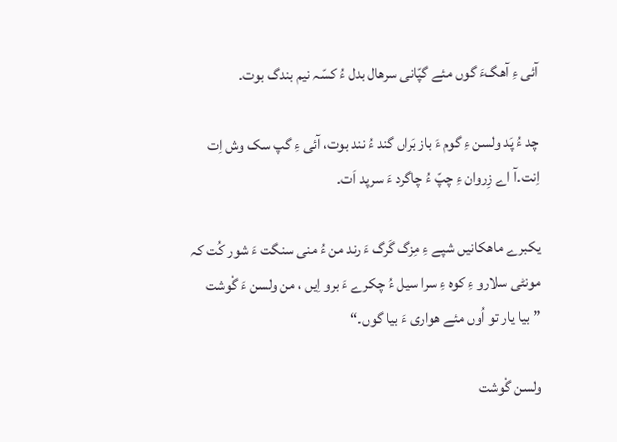آئی ءِ آھگءَ گوں مئے گپّانی سرھال بدل ءُ کسّہ نیم بندگ بوت۔

چد ءُ پَد ولسن ءِ گوم ءَ باز بَراں گند ءُ نند بوت، آئی ءِ گپ سک وش اِت اِنت۔آ اے زِروان ءِ چپّ ءُ چاگرد ءَ سرپد اَت۔

یکبرے ماھکانیں شپے ءِ مِزگ گَرگ ءَ رند من ءُ منی سنگت ءَ شور کُت کہ مونٹی سلارو ءِ کوہ ءِ سرا سیل ءُ چکرے ءَ برو اِیں ، من ولسن ءَ گْوشت ”بیا یار تو اُوں مئے ھواری ءَ بیا گوں۔“

ولسن گْوشت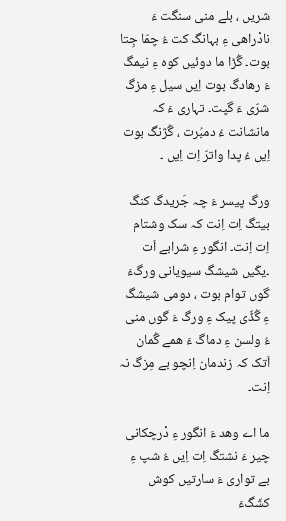شریں ، بلے منی سنگت ءَ نادْراھی ءِ بہانگ کت ءُ چمّا جِتا بوت۔ گُڑا ما دوئیں کوہ ءِ نیمگ ءَ رھادگ بوت اِیں سیل ءِ مزگ شرّی ءَ گپت۔ تہاری ءَ کہ مانشانت ءُ دمبُرت ، گُژنگ بوت اِیں ءُ پدا واترّ اِت اِیں ۔

ورگ پیسر ءَ چہ جَریدگ کنگ بیتگ اِت اِنت کہ سک وشتام اِت اِنت۔ انگور ءِ شرابے اَت ۔یکّیں شیشگ سیویانی ورگءَ گوں توام بوت ، دومی شیشگ ءِ گُڈّی پیک ءِ ورگ ءَ گوں منی ءُ ولسن ءِ دماگ ءَ ھمے گُمان اَتک کہ زندمان اِنچو بے مِزگ نہ اِنت۔

ما اے وھد ءَ انگور ءِ دْرچکانی چیر ءَ نشتگ اِت اِیں ءُ شپ ءِ بے تواری ءَ سارتیں کوش کشّگءَ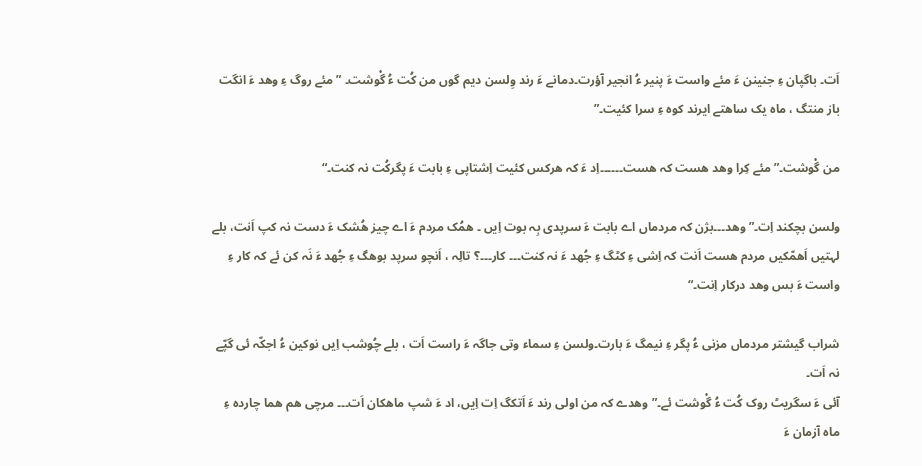اَت۔ باگپان ءِ جنینن ءَ مئے واست ءَ پنیر ءُ انجیر آؤرت۔دمانے ءَ رند وِلسن دیم گوں من کُت ءُ گْوشت۔ ”مئے روگ ءِ وھد ءَ انگت باز منتگ ، ماہ یک ساھتے ایرند کوہ ءِ سرا کئیت۔”

من گْوشت۔”مئے کِرا وھد ھست کہ ھست۔۔۔۔۔۔اِد ءَ کہ ھرکس کئیت اِشتاپی ءِ بابت ءَ پگرکُت نہ کنت۔“

ولسن بچکند اِت۔”وھد۔۔۔بژن کہ مردماں اے بابت ءَ سرپدی بِہ بوت اِیں ۔ ھمُک مردم ءَ اے چیز ھُشک ءَ دست نہ کپ اَنت، بلے لہتیں اَھمّکیں مردم ھست اَنت کہ اِشی ءِ کٹگ ءِ جُھد ءَ نہ کنت۔۔۔ کار۔۔۔؟ تالِہ ، اَنچو سرپد بوھگ ءِ جُھد ءَ نَہ کن ئے کہ کار ءِ واست ءَ بس وھد درکار اِنت۔“

شراب گیشتر مردماں مزنی ءُ پگر ءِ نیمگ ءَ بارت۔ولسن ءِ سماء وتی جاگہ ءَ راست اَت ، بلے چُوشب اِیں نوکین ءُ اجکّہ ئی گپّے نہ اَت۔
آئی ءَ سگریٹ روک کُت ءُ گْوشت ئے۔”وھدے کہ من اولی رند ءَ اَتکگ اِت اِیں، اد ءَ شپ ماھکان اَت۔۔۔ مرچی ھم ھما چاردہ ءِ ماہ آزمان ءَ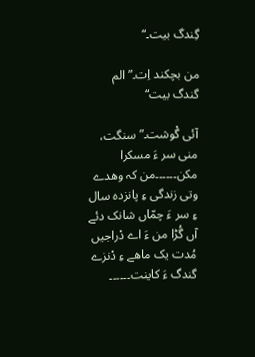گِندگ بیت۔“

من بچکند اِت۔”الم گندگ بیت“

آئی گْوشت۔”سنگت، منی سر ءَ مسکرا مکن۔۔۔۔۔۔من کہ وھدے وتی زندگی ءِ پانزدہ سال ءِ سر ءَ چمّاں شانک دئے آں گُڑا من ءَ اے دْراجیں مُدت یک ماھے ءِ دْنزے گندگ ءَ کاینت۔۔۔۔۔۔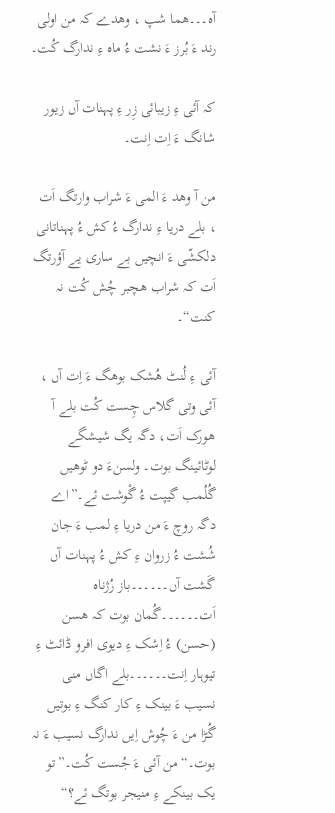آہ۔۔۔ھما شپ ، وھدے کہ من اولی رند ءَ بُرز ءَ نشت ءُ ماہ ءِ ندارگ کُت۔

کہ آئی ءِ زیبائی زِر ءِ پہنات آں زیور شانگ ءَ اِت اِنت۔

من آ وھد ءَ المی ءَ شراب وارتگ اَت ، بلے دریا ءِ ندارگ ءُ کش ءُ پہناتانی دلکشّی ءَ انچیں بے ساری یے آؤرتگ اَت کہ شراب ھچبر چُش کُت نہ کنت“۔

آئی ءِ لُنٹ ھُشک بوھگ ءَ اِت آں ، آئی وتی گلاس چِست کُت بلے آ ھورک اَت، دگہ یگ شیشگے لوٹائینگ بوت۔ ولسنءَ دو ٹوھیں گُلُمب گیپت ءُ گْوشت ئے۔”اے دگہ روچ ءَ من دریا ءِ لمب ءَ جان شُشت ءُ زروان ءِ کش ءُ پہنات آں گَشت آں۔۔۔۔۔۔باز رُژناہ اَت۔۔۔۔۔۔گُمان بوت کہ ھسن (حسن) ءُ اِشک ءِ دیوی افرو ڈائٹ ءِ تیوہار اِنت۔۔۔۔۔۔بلے اگاں منی نسیب ءَ بینک ءِ کار کنگ ءِ بوتیں گُڑا من ءَ چُوش اِیں ندارگ نسیب ءَ نہ بوت۔“من آئی ءَ جُست کُت۔”تو یک بینکے ءِ منیجر بوتگ ئے؟“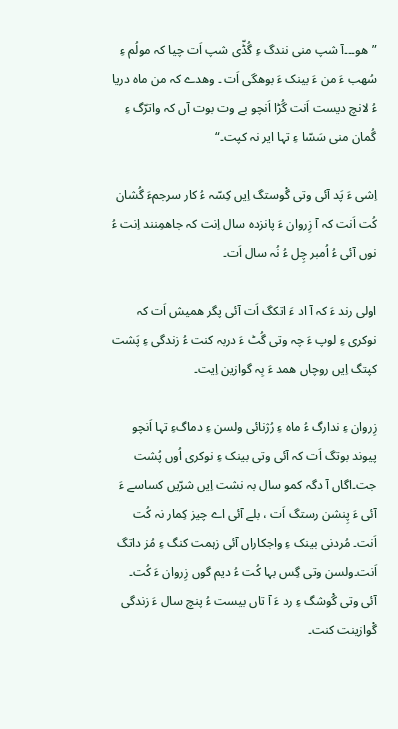”ھو۔۔۔آ شپ منی نندگ ءِ گُڈّی شپ اَت چیا کہ مولُم ءِ سُھب ءَ من ءَ بینک ءَ بوھگی اَت ۔ وھدے کہ من ماہ دریا ءُ لانچ دیست اَنت گُڑا اَنچو بے وت بوت آں کہ واترّگ ءِ گُمان منی سَسّا ءِ تہا ایر نہ کپت۔“

اِشی ءَ پَد آئی وتی گْوستگ اِیں کِسّہ ءُ کار سرجمءَ گُشان کُت اَنت کہ آ زِروان ءَ پانزدہ سال اِنت کہ جاھمِنند اِنت ءُ نوں آئی ءُ اُمبر چِل ءُ نُہ سال اَت۔

اولی رند ءَ کہ آ اد ءَ اتکگ اَت آئی پگر ھمیش اَت کہ نوکری ءِ لوپ ءَ چہ وتی گُٹ ءَ دربہ کنت ءُ زندگی ءِ پَشت کپتگ اِیں روچاں ھمد ءَ بِہ گوازین اِیت۔

زِروان ءِ ندارگ ءُ ماہ ءِ رُژنائی ولسن ءِ دماگءِ تہا اَنچو پیوند بوتگ اَت کہ آئی وتی بینک ءِ نوکری اُوں پُشت جت۔اگاں آ دگہ کمو سال بہ نشت اِیں شرّیں کساسے ءَ آئی ءَ پِنشن رستگ اَت ، بلے آئی اے چیز کِمار نہ کُت اَنت۔ مُردنی بینک ءِ واجکاراں آئی زہمت کنگ ءِ مُز داتگ اَنت۔ولسن وتی گِس بہا کُت ءُ دیم گوں زِروان ءَ کُت۔ آئی وتی گْوشگ ءِ رد ءَ آ تاں بیست ءُ پنچ سال ءَ زندگی گْوازینت کنت۔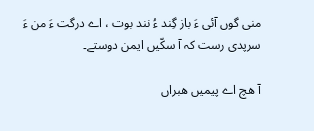منی گوں آئی ءَ باز گِند ءُ نند بوت ، اے درگت ءَ من ءَ سرپدی رست کہ آ سکّیں ایمن دوستے۔

آ ھچ اے پیمیں ھبراں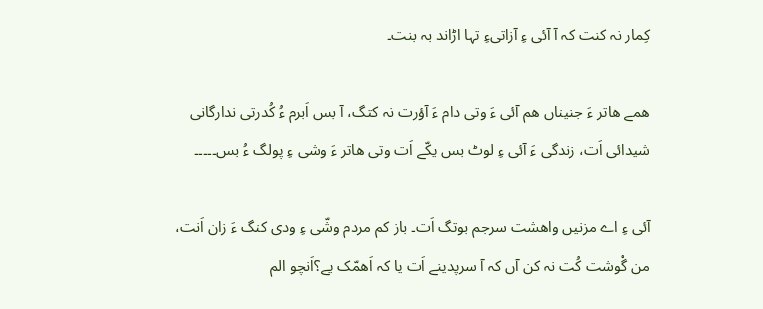کِمار نہ کنت کہ آ آئی ءِ آزاتیءِ تہا اڑاند بہ بنت۔

ھمے ھاتر ءَ جنیناں ھم آئی ءَ وتی دام ءَ آؤرت نہ کتگ، آ بس اَبرم ءُ کُدرتی ندارگانی شیدائی اَت، زندگی ءَ آئی ءِ لوٹ بس یکّے اَت وتی ھاتر ءَ وشی ءِ پولگ ءُ بس۔۔۔۔۔

آئی ءِ اے مزنیں واھشت سرجم بوتگ اَت۔ باز کم مردم وشّی ءِ ودی کنگ ءَ زان اَنت، من گْوشت کُت نہ کن آں کہ آ سرپدینے اَت یا کہ اَھمّک یے؟اَنچو الم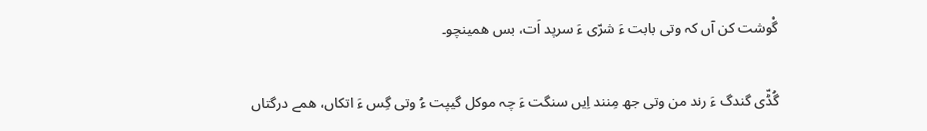گْوشت کن آں کہ وتی بابت ءَ شرّی ءَ سرپد اَت، بس ھمینچو۔

گُڈّی گندگ ءَ رند من وتی جھ مِنند اِیں سنگت ءَ چہ موکل گیپت ءُ وتی گِس ءَ اتکاں، ھمے درگتاں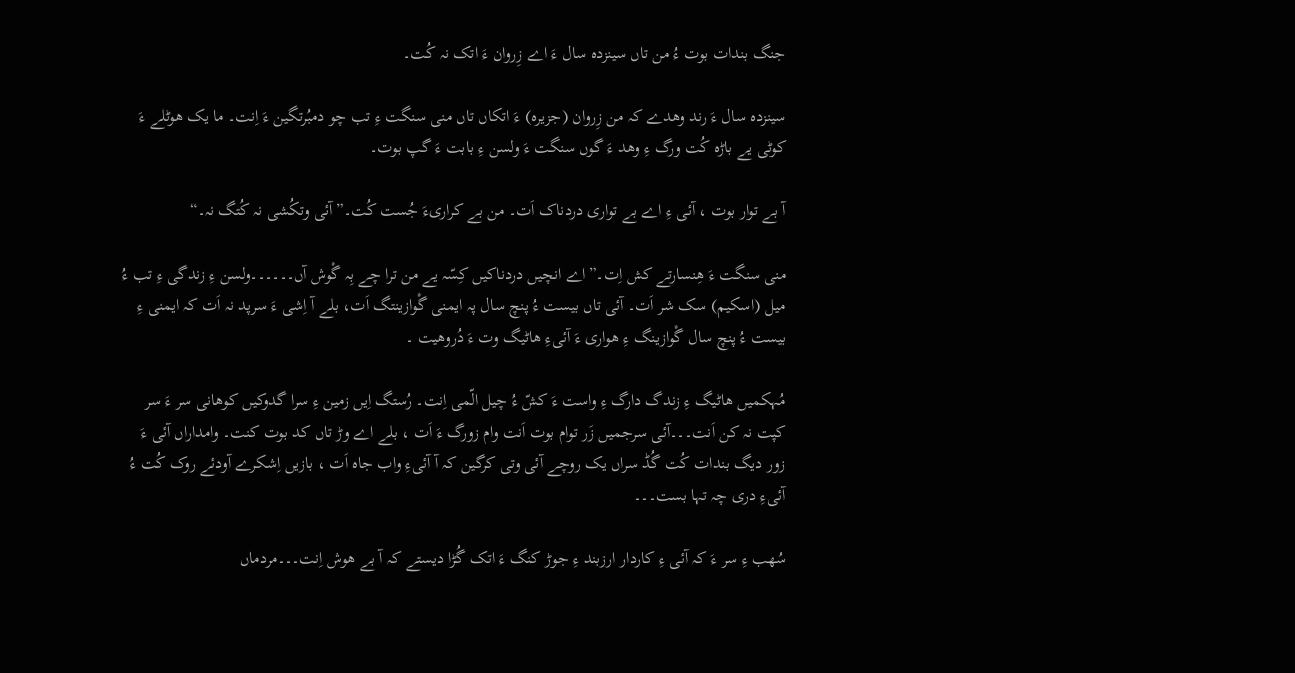جنگ بندات بوت ءُ من تاں سینزدہ سال ءَ اے زِروان ءَ اتک نہ کُت۔

سینزدہ سال ءَ رند وھدے کہ من زِروان (جزیرہ) ءَ اتکاں تاں منی سنگت ءِ تب چو دمبُرتگین ءَ اِنت۔ ما یک ھوٹلے ءَ کوٹی یے باڑہ کُت ورگ ءِ وھد ءَ گوں سنگت ءَ ولسن ءِ بابت ءَ گپ بوت۔

آ بے توار بوت ، آئی ءِ اے بے تواری دردناک اَت۔ من بے کراریءَ جُست کُت۔”آئی وتکُشی نہ کُتگ نہ۔“

منی سنگت ءَ ھِنسارتے کش اِت۔”اے انچیں دردناکیں کِسّہ یے من ترا چے بِہ گْوش آں۔۔۔۔۔۔ولسن ءِ زندگی ءِ تب ءُ میل (اسکیم) سک شر اَت۔ آئی تاں بیست ءُ پنچ سال پہ ایمنی گْوازینتگ اَت، بلے آ اِشی ءَ سرپد نہ اَت کہ ایمنی ءِ بیست ءُ پنچ سال گْوازینگ ءِ ھواری ءَ آئیءِ ھاٹیگ وت ءَ دُروھیت ۔

مُہکمیں ھاٹیگ ءِ زندگ دارگ ءِ واست ءَ کشّ ءُ چیل الّمی اِنت۔ رُستگ اِیں زمین ءِ سرا گدوکیں کوھانی سر ءَ سر کپت نہ کن اَنت۔۔۔آئی سرجمیں زَر توام بوت اَنت وام زورگ ءَ اَت ، بلے اے وڑ تاں کد بوت کنت۔ وامداراں آئی ءَ زور دیگ بندات کُت گُڈ سراں یک روچے آئی وتی کرگین کہ آ آئیءِ واب جاہ اَت ، بازیں اِشکرے آودئے روک کُت ءُ آئیءِ دری چہ تہا بست۔۔۔

سُھب ءِ سر ءَ کہ آئی ءِ کاردار ارزبند ءِ جوڑ کنگ ءَ اتک گُڑا دیستے کہ آ بے ھوش اِنت۔۔۔مردماں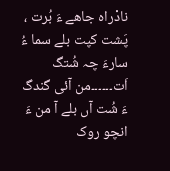نادْراہ جاھے ءَ بُرت ، پَشت کپت بلے سما ءُ سارءَ چہ شُتگ اَت۔۔۔۔۔۔من آئی گندگ ءَ شُت آں بلے آ من ءَ انچو روک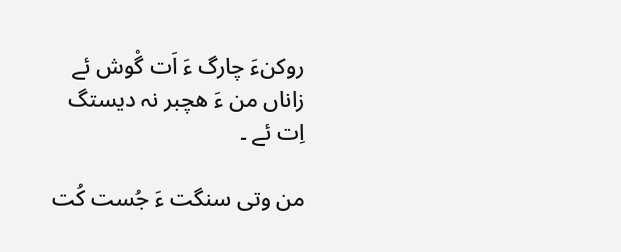روکنءَ چارگ ءَ اَت گْوش ئے زاناں من ءَ ھچبر نہ دیستگ اِت ئے ۔

من وتی سنگت ءَ جُست کُت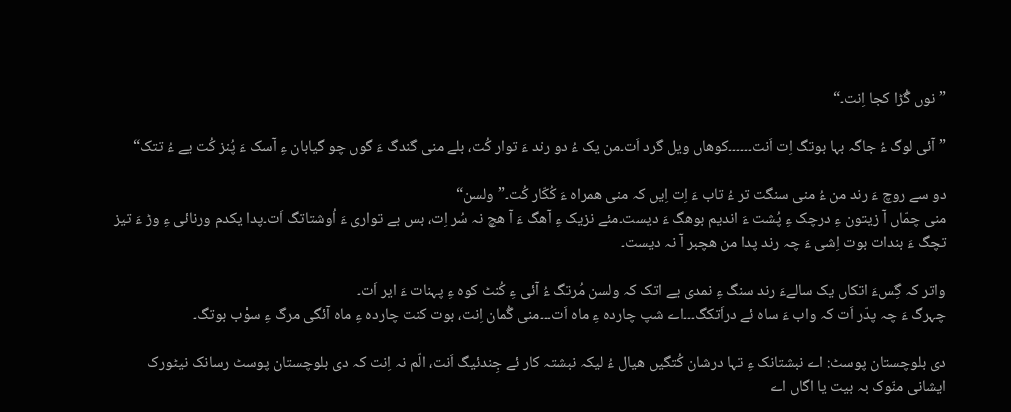”نوں گُڑا کجا اِنت۔“

”آئی لوگ ءُ جاگہ بہا بوتگ اِت اَنت۔۔۔۔۔۔کوھاں ویل گرد اَت۔من یک ءُ دو رند ءَ توار کُت، بلے منی گندگ ءَ گوں چو گیابان ءِ آسک ءَ پُنز کُت یے ءُ تتک“

دو سے روچ ءَ رند من ءُ منی سنگت تر ءُ تاب ءَ اِت اِیں کہ منی ھمراہ ءَ کُکّار کُت۔”ولسن“
منی چمّاں آ زیتون ءِ درچک ءِ پُشت ءَ اندیم بوھگ ءَ دیست۔مئے نزیک ءِ آھگ ءَ آ ھچ نہ سُر اِت، بس بے تواری ءَ اُوشتاتگ اَت۔پدا یکدم ورنائی ءِ وڑ ءَ تیز تچگ ءَ بندات بوت اِشی ءَ چہ رند پدا من ھچبر آ نہ دیست۔

واتر کہ گِسءَ اتکاں یک سالےءَ رند سنگ ءِ نمدی یے اتک کہ ولسن مُرتگ ءُ آئی ءِ کُنٹ کوہ ءِ پہنات ءَ ایر اَت۔
چہرگ ءَ چہ پدّر اَت کہ واب ءَ ساہ ئے دراَتکگ۔۔۔اے شپ چاردہ ءِ ماہ اَت۔۔۔منی گُمان اِنت، بوت کنت چاردہ ءِ ماہ آئگی مرگ ءِ سوْب بوتگ۔

دی بلوچستان پوسٹ: اے نبشتانک ءِ تہا درشان کُتگیں ھیال ءُ لیکہ نبشتہ کار ئے جِندئیگ اَنت، الّم نہ اِنت کہ دی بلوچستان پوسٹ رسانک نیٹورک ایشانی منّوک بہ بیت یا اگاں اے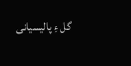گل ءِ پالیسیانی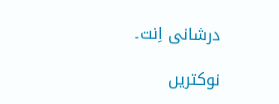درشانی اِنت۔

نوکتریں